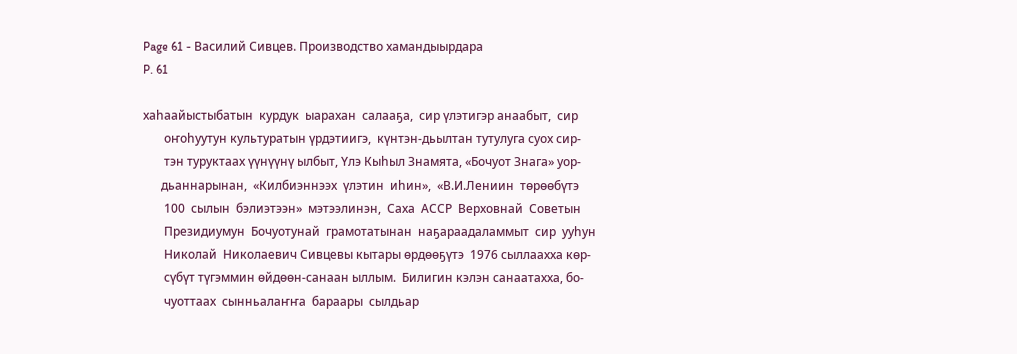Page 61 - Василий Сивцев. Производство хамандыырдара
P. 61

хаһаайыстыбатын  курдук  ыарахан  салааҕа,  сир үлэтигэр анаабыт,  сир
       оҥоһуутун культуратын үрдэтиигэ,  күнтэн-дьылтан тутулуга суох сир-
       тэн туруктаах үүнүүнү ылбыт, Үлэ Кыһыл Знамята, «Бочуот Знага» уор-
      дьаннарынан,  «Килбиэннээх  үлэтин  иһин»,  «В.И.Лениин  төрөөбүтэ
       100  сылын  бэлиэтээн»  мэтээлинэн,  Саха  АССР  Верховнай  Советын
       Президиумун  Бочуотунай  грамотатынан  наҕараадаламмыт  сир  ууһун
       Николай  Николаевич Сивцевы кытары өрдөөҕүтэ  1976 сыллаахха көр-
       сүбүт түгэммин өйдөөн-санаан ыллым.  Билигин кэлэн санаатахха, бо-
       чуоттаах  сынньалаҥҥа  бараары  сылдьар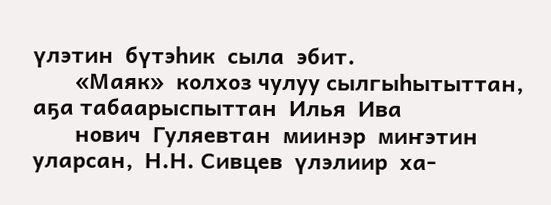үлэтин  бүтэһик  сыла  эбит.
       «Маяк»  колхоз чулуу сылгыһытыттан,  аҕа табаарыспыттан  Илья  Ива
       нович  Гуляевтан  миинэр  миҥэтин  уларсан,  Н.Н. Сивцев  үлэлиир  ха-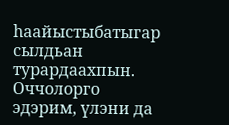һаайыстыбатыгар сылдьан турардаахпын. Оччолорго эдэрим, үлэни да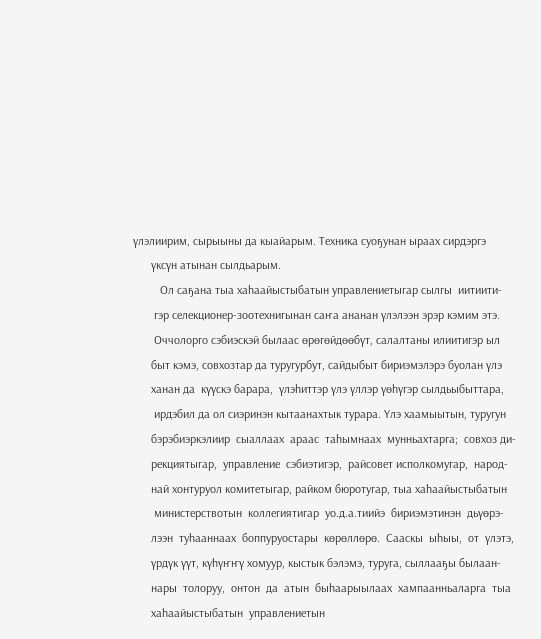үлэлиирим, сырыыны да кыайарым. Техника суоҕунан ыраах сирдэргэ
      үксүн атынан сылдьарым.
         Ол саҕана тыа хаһаайыстыбатын управлениетыгар сылгы  иитиити-
       гэр селекционер-зоотехнигынан саҥа ананан үлэлээн эрэр кэмим этэ.
       Оччолорго сэбиэскэй былаас өрөгөйдөөбүт, салалтаны илиитигэр ыл
      быт кэмэ, совхозтар да туругурбут, сайдыбыт бириэмэлэрэ буолан үлэ
      ханан да  күүскэ барара,  үлэһиттэр үлэ үллэр үөһүгэр сылдьыбыттара,
       ирдэбил да ол сиэринэн кытаанахтык турара. Үлэ хаамыытын, туругун
      бэрэбиэркэлиир  сыаллаах  араас  таһымнаах  мунньахтарга;  совхоз ди-
      рекциятыгар,  управление  сэбиэтигэр,  райсовет исполкомугар,  народ-
      най хонтуруол комитетыгар, райком бюротугар, тыа хаһаайыстыбатын
       министерствотын  коллегиятигар  уо.д.а.тиийэ  бириэмэтинэн  дьүөрэ-
      лээн  туһааннаах  боппуруостары  көрөллөрө.  Сааскы  ыһыы,  от  үлэтэ,
      үрдүк үүт, күһүҥҥү хомуур, кыстык бэлэмэ, туруга, сыллааҕы былаан-
      нары  толоруу,  онтон  да  атын  быһаарыылаах  хампаанньаларга  тыа
      хаһаайыстыбатын  управлениетын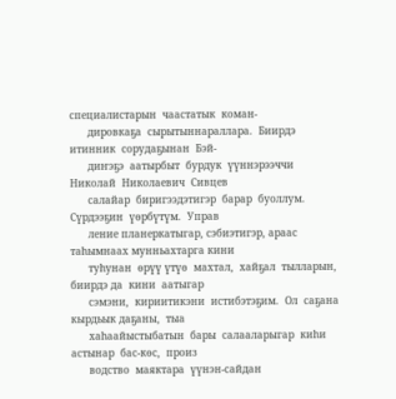специалистарын  чаастатык  коман-
      дировкаҕа  сырытыннараллара.  Биирдэ  итинник  сорудаҕынан  Бэй-
      диҥэҕэ  аатырбыт  бурдук  үүннэрээччи  Николай  Николаевич  Сивцев
      салайар  биригээдэтигэр  барар  буоллум.  Сүрдээҕин  үөрбүтүм.  Управ
      ление планеркатыгар, сэбиэтигэр, араас таһымнаах мунньахтарга кини
      туһунан  өрүү үтүө  махтал,  хайҕал  тылларын,  биирдэ да  кини  аатыгар
      сэмэни,  кириитикэни  истибэтэҕим.  Ол  саҕана  кырдьык даҕаны,  тыа
      хаһаайыстыбатын  бары  салааларыгар  киһи  астынар  бас-көс,  произ
      водство  маяктара  үүнэн-сайдан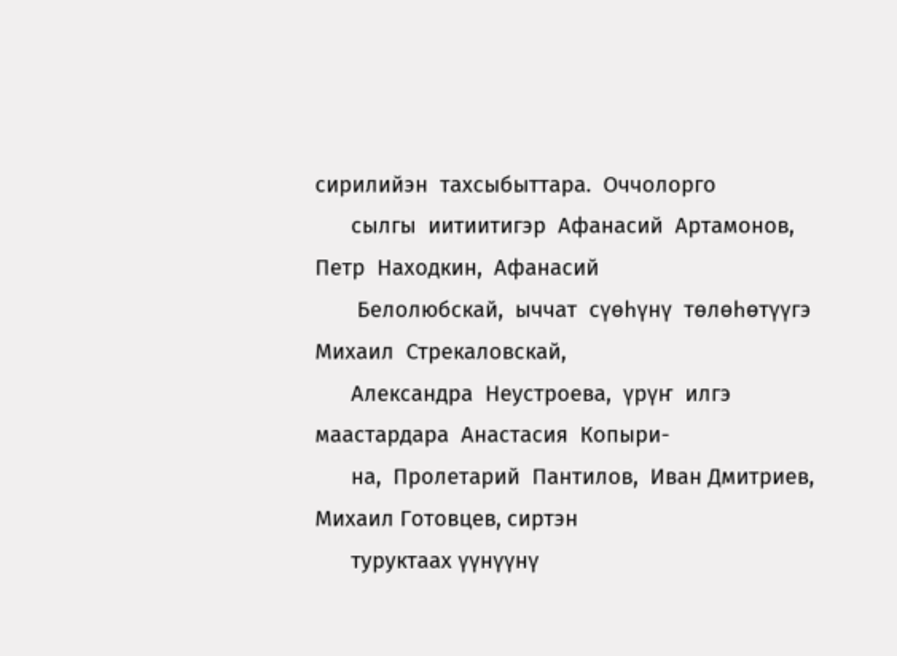сирилийэн  тахсыбыттара.  Оччолорго
      сылгы  иитиитигэр  Афанасий  Артамонов,  Петр  Находкин,  Афанасий
       Белолюбскай,  ыччат  сүөһүнү  төлөһөтүүгэ  Михаил  Стрекаловскай,
      Александра  Неустроева,  үрүҥ  илгэ  маастардара  Анастасия  Копыри-
      на,  Пролетарий  Пантилов,  Иван Дмитриев,  Михаил Готовцев, сиртэн
      туруктаах үүнүүнү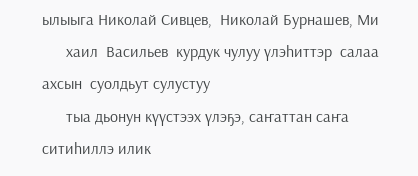ылыыга Николай Сивцев,  Николай Бурнашев, Ми
      хаил  Васильев  курдук чулуу үлэһиттэр  салаа  ахсын  суолдьут сулустуу
      тыа дьонун күүстээх үлэҕэ, саҥаттан саҥа ситиһиллэ илик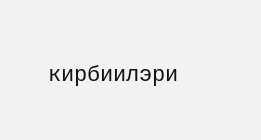кирбиилэри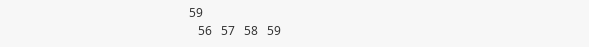59
   56   57   58   59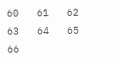60   61   62   63   64   65   66